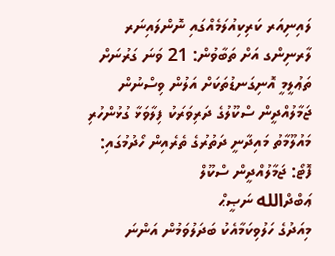ލައިނިއަރ ކަރިކިއުލަމެއްގައި ނޮންލައިނަރ ލާރނިންގ އަށް ތަބާވުން: 21 ވަނަ ގަރުނަށް ތަޢުލީމީ އޮނިގަނޑުތަކަށް އަލުން ވިސްނުން
ޖަމާލުއްދީން ސްކޫލުގެ ދަރިވަރަކު ފިލާވަޅާ ގުޅުންހުރި މައުލޫމާތު މައިދާނީ ދަތުރުގެ ތެރެއިން ހޯދުމުގައި: ފޮޓޯ: ޖަމާލުއްދީން ސްކޫލް
ޢަބްދްالله ނަޞީޙް
މިއަދުގެ ހަލުވިކަމާއެކު ބަދަލުވަމުން އަންނަ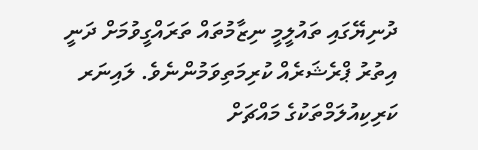ދުނިޔޭގައި ތައުލީމީ ނިޒާމުތައް ތަރައްގީވުމަށް ދަނީ އިތުރު ޕްރެޝަރެއް ކުރިމަތިވަމުންނެވެ. ލައިނަރ ކަރިކިއުލަމްތަކުގެ މައްޗަށް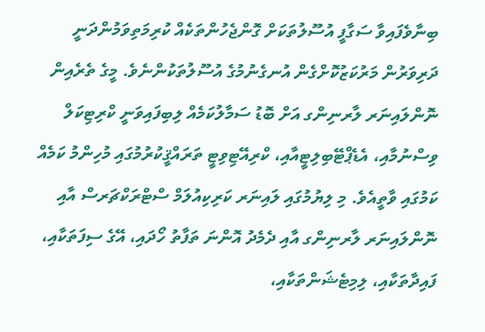ބިނާވެފައިވާ ސަގާފީ އުސޫލުތަކަށް ގޮންޖެހުންތަކެއް ކުރިމަތިވަމުންދަނީ ދަރިވަރުން މަރުކަޒުކޮށްގެން އުނގެނުމުގެ އުސޫލުތަކުންނެވެ. މީގެ ތެރެއިން ނޮންލައިނަރ ލާރނިންގ އަށް ބޮޑު ސަމާލުކަމެއް ލިބިފައިވަނީ ކްރިޓިކަލް ވިސްނުމާއި، އެޑެޕްޓޭބިލިޓީއާއި، ކްރިއޭޓިވިޓީ ތަރައްޤީކުރުމުގައި މުހިންމު ކަމެއް ކަމުގައި ވާތީއެވެ. މި ލިޔުމުގައި ލައިނަރ ކަރިކިއުލަމް ސްޓްރަކްޗަރސް އާއި ނޮންލައިނަރ ލާރނިންގ އާއި ދެމެދު އޮންނަ ތަފާތު ހޯދައި، އޭގެ ސިފަތަކާއި، ފައިދާތަކާއި، ލިމިޓެޝަންތަކާއި،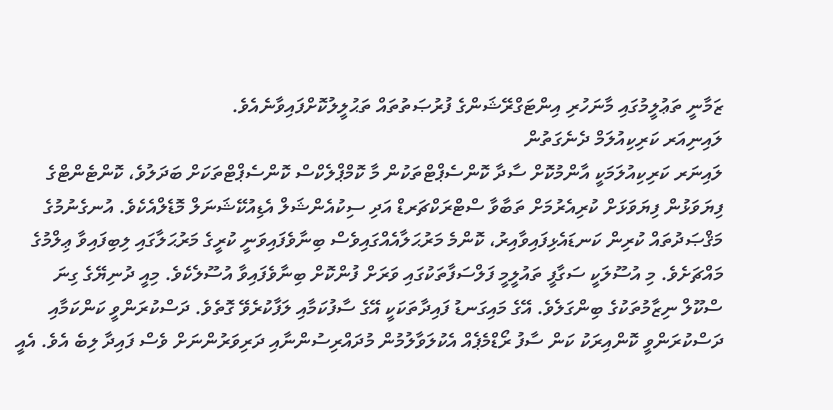ޒަމާނީ ތަޢުލީމުގައި މާނަހުރި އިންޓަގްރޭޝަންގެ ފުރުޞަތުތައް ތަޙުލީލުކޮށްފައިވާނެއެވެ.
ލައިނިއަރ ކަރިކިއުލަމް ދެނެގަތުން
ލައިނަރ ކަރިކިއުލަމަކީ އާންމުކޮށް ސާދާ ކޮންސެޕްޓްތަކުން މާ ކޮމްޕްލެކްސް ކޮންސެޕްޓްތަކަށް ބަދަލުވެ، ކޮންޓެންޓްގެ ފިޔަވަޅުން ފިޔަވަޅަށް ކުރިއެރުމަށް ތަބާވާ ސްޓްރަކްޗަރޑް އަދި ސިކުއެންޝަލް އެޑިއުކޭޝަނަލް މޮޑެލްއެކެވެ. އުނގެނުމުގެ މަޤްޞަދުތައް ކުރިން ކަނޑައެޅިފައިވާއިރު، ކޮންމެ މަރުޙަލާއެއްގައިވެސް ބިނާވެފައިވަނީ ކުރީގެ މަރުޙަލާގައި ލިބިފައިވާ ޢިލްމުގެ މައްޗަށެވެ. މި އުސޫލަކީ ސަގާފީ ތައުލީމީ ފަލްސަފާތަކުގައި ވަރަށް ފުންކޮށް ބިނާވެފައިވާ އުސޫލެކެވެ. މިއީ ދުނިޔޭގެ ގިނަ ސްކޫލް ނިޒާމުތަކުގެ ބިންގަލެވެ. އޭގެ މައިގަނޑު ފައިދާތަކަކީ އޭގެ ސާފުކަމާއި ލަފާކުރެވޭ ގޮތެވެ. ދަސްކުރަންވީ ކަންކަމާއި ދަސްކުރަންވީ ކޮންއިރަކު ކަން ސާފު ރޯޑްމެޕެއް އެކުލަވާލުމުން މުދައްރިސުންނާއި ދަރިވަރުންނަށް ވެސް ފައިދާ ލިބެ އެވެ. އެއީ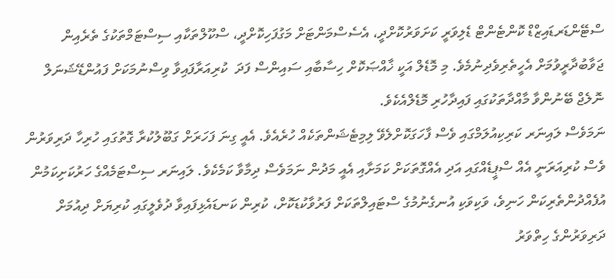ސްޓޭންޑަރޑައިޒްޑް ކޮންޓެންޓް ޑެލިވަރީ ކަށަވަރުކޮށްދީ، އެސެސްމަންޓަށް މަގުފަހިކޮށްދީ، ސްކޫލްތަކާއި ސިސްޓަމްތަކުގެ ތެރެއިން ޖަވާބުދާރީވުމަށް އެހީތެރިވެދިނުމެވެ. މި މޮޑެލް އަކީ ޚާއްޞަކޮށް ހިސާބާއި ސައިންސް ފަދަ  ކުރިއަރާފައިވާ ވިސްނުމަކަށް ފައުންޑޭޝަނަލް ނޮލެޖް ބޭނުންވާ މާއްދާތަކުގައި ފައިދާހުރި މޮޑެލްއެކެވެ.
ނަމަވެސް ލައިނަރ ކަރިކިއުލަމްގައި ވެސް ފާހަގަކޮށްލެވޭ ލިމިޓެޝަންތަކެއް ހުރެއެވެ. އެއީ ގިނަ ފަހަރަށް ގަބޫލުކުރާ ގޮތުގައި ހުރިހާ ދަރިވަރުން ވެސް ކުރިއަރަނީ އެއް ސްޕީޑެއްގައި އަދި އެއްގޮތަކަށް ކަމަށާއި އެއީ މަދުން ނަމަވެސް ދިމާވާ ކަމެކެވެ. ލައިނަރ ސިސްޓަމެއްގެ ހަރުކަށިކަމުން އުފެއްދުންތެރިކަން ހަނިވެ، ވަކިވަކި އުނގެނުމުގެ ސްޓައިލްތަކަށް ފަރުވާކުޑަކޮށް، ކުރިން ކަނޑައެޅިފައިވާ ދުވެލީގައި ކުރިޔަށް ދިއުމަށް ދަރިވަރުންގެ ހިތްވަރު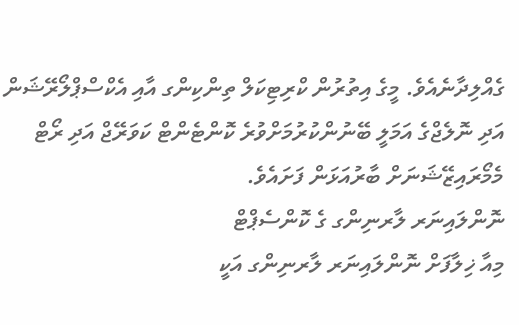ގެއްލިދާނެއެވެ. މީގެ އިތުރުން ކްރިޓިކަލް ތިންކިންގ އާއި އެކްސްޕްލޯރޭޝަން އަދި ނޮލެޖްގެ އަމަލީ ބޭނުންކުރުމަށްވުރެ ކޮންޓެންޓް ކަވަރޭޖް އަދި ރޯޓް މެމޯރައިޒޭޝަނަށް ބާރުއަޅަން ފަށައެވެ.
ނޮންލައިނަރ ލާރނިންގ ގެ ކޮންސެޕްޓް
މިއާ ޚިލާފަށް ނޮންލައިނަރ ލާރނިންގ އަކީ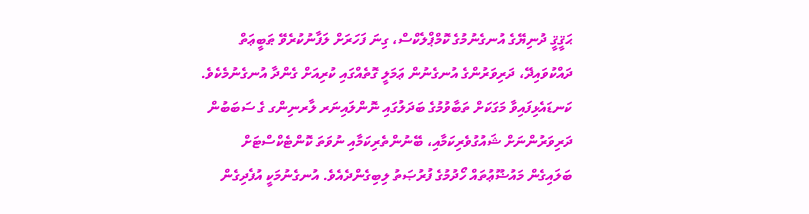ޙަޤީޤީ ދުނިޔޭގެ އުނގެނުމުގެ ކޮމްޕްލެކްސް، ގިނަ ފަހަރަށް ލަފާނުކުރެވޭ ޠަބީޢަތް ދައްކުވައިދޭ، ދަރިވަރުންގެ އުނގެނުން ޢަމަލީ ގޮތެއްގައި ކުރިއަށް ގެންދާ އުނގެނުމެކެވެ. ކަނޑައެޅިފައިވާ މަގަކަށް ތަބާވުމުގެ ބަދަލުގައި ނޮންލައިނަރ ލާރނިންގ ގެ ސަބަބުން ދަރިވަރުންނަށް ޝައުގުވެރިކަމާއި، ބޭނުންތެރިކަމާއި ނުވަތަ ކޮންޓެކްސްޓަށް ބަލައިގެން މައުޟޫޢުތައް ހޯދުމުގެ ފުރުޞަތު ލިބިގެންދެއެވެ. އުނގެނުމަކީ އުފެދިގެން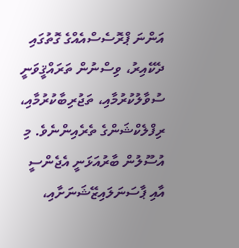އަންނަ ޕްރޮސެސްއެއްގެ ގޮތުގައި ދެކޭއިރު، ވިސްނުން ތަރައްޤީވަނީ ސުވާލުކުރުމާއި، ތަޖުރިބާކުރުމާއި، ރިފްލެކްޝަންގެ ތެރެއިންނެވެ. މި އުސޫލުން ބާރުއަޅަނީ އެޖެންސީ އާއި ޕާސަނަލައިޒޭޝަނަށާއި،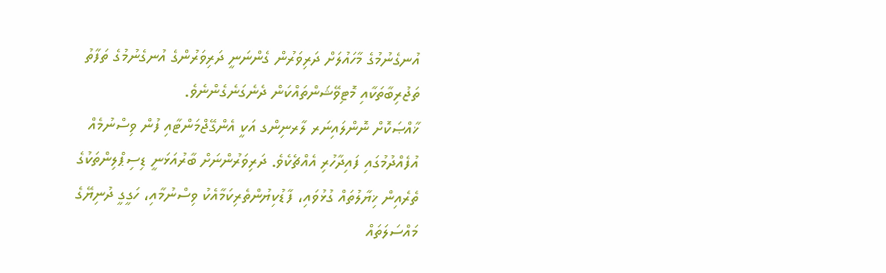އުނގެނުމުގެ މާހައުލަށް ދަރިވަރުން ގެންނަނީ ދަރިވަރުންގެ އުނގެނުމުގެ ތަފާތު ތަޖުރިބާތަކާއި މޮޓިވޭޝަންތައްކަން ދެނެގަނެގެންނެވެ.
ޚާއްޞަކޮށް ނޮންލައިނަރ ލާރނިންގ އަކީ އެންގޭޖްމަންޓާއި ފުން ވިސްނުމެއް އުފެއްދުމުގައި ފައިދާހުރި އެއްޗެކެވެ. ދަރިވަރުންނަށް ބާރުއަޅަނީ ޑިސިޕްލިންތަކުގެ ތެރެއިން ޚިޔާލުތައް ގުޅުވައި، ފާޑުކިޔުންތެރިކަމާއެކު ވިސްނުމާއި، ހަގީގީ ދުނިޔޭގެ މައްސަލަތައް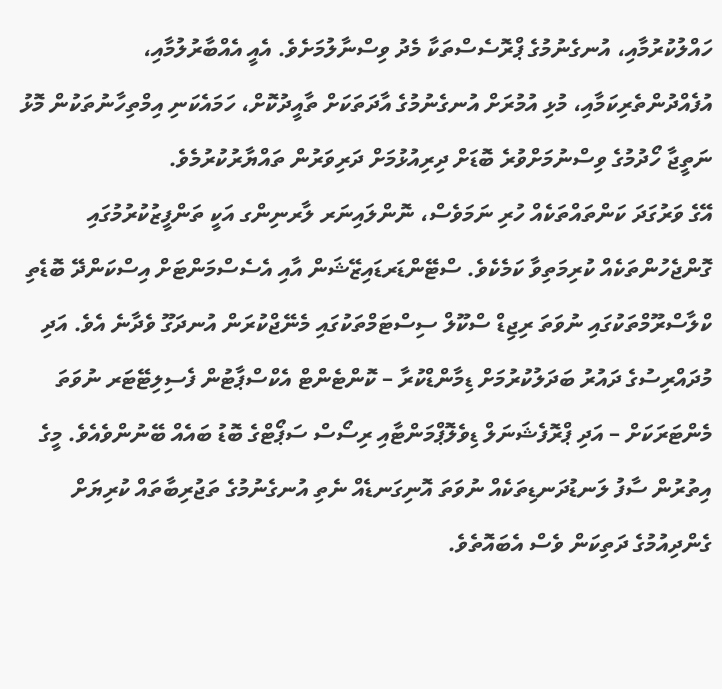ހައްލުކުރުމާއި، އުނގެނުމުގެ ޕްރޮސެސްތަކާ މެދު ވިސްނާލުމަށެވެ. އެއީ އެއްބާރުލުމާއި، އުފެއްދުންތެރިކަމާއި، މުޅި އުމުރަށް އުނގެނުމުގެ އާދަތަކަށް ތާއީދުކޮށް، ހަމައެކަނި އިމްތިހާނުތަކުން މޮޅު ނަތީޖާ ހޯދުމުގެ ވިސްނުމަށްވުރެ ބޮޑަށް ދިރިއުޅުމަށް ދަރިވަރުން ތައްޔާރުކުރުމެވެ.
އޭގެ ވަރުގަދަ ކަންތައްތަކެއް ހުރި ނަމަވެސް، ނޮންލައިނަރ ލާރނިންގ އަކީ ތަންފީޒުކުރުމުގައި ގޮންޖެހުންތަކެއް ކުރިމަތިވާ ކަމެކެވެ. ސްޓޭންޑަރޑައިޒޭޝަން އާއި އެސެސްމަންޓަށް އިސްކަންދޭ ބޮޑެތި ކްލާސްރޫމްތަކުގައި ނުވަތަ ރިޖިޑް ސްކޫލް ސިސްޓަމްތަކުގައި މެނޭޖްކުރަން އުނދަގޫ ވެދާނެ އެވެ. އަދި މުދައްރިސުގެ ދައުރު ބަދަލުކުރުމަށް ޑިމާންޑްކުރާ – ކޮންޓެންޓް އެކްސްޕާޓުން ފެސިލިޓޭޓަރ ނުވަތަ މެންޓަރަކަށް – އަދި ޕްރޮފެޝަނަލް ޑިވެލޮޕްމަންޓާއި ރިސޯސް ސަޕޯޓްގެ ބޮޑު ބައެއް ބޭނުންވެއެވެ. މީގެ އިތުރުން ސާފު ލަނޑުދަނޑިތަކެއް ނުވަތަ އޮނިގަނޑެއް ނެތި އުނގެނުމުގެ ތަޖުރިބާތައް ކުރިޔަށް  ގެންދިއުމުގެ ދަތިކަން ވެސް އެބައޮތެވެ.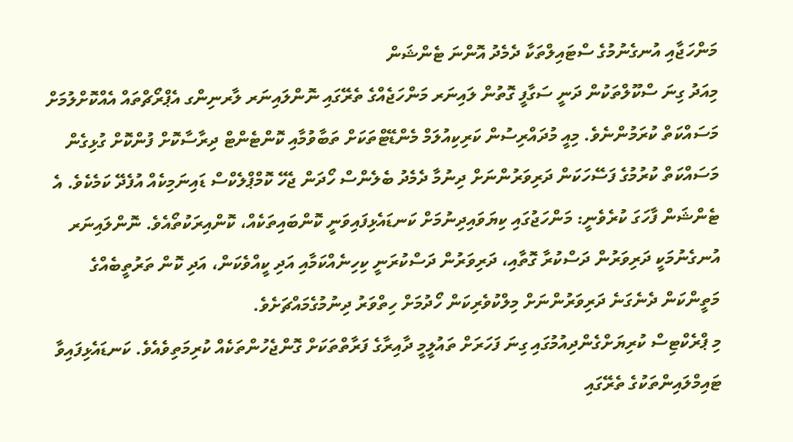މަންހަޖާއި އުނގެނުމުގެ ސްޓައިލްތަކާ ދެމެދު އޮންނަ ޓެންޝަން
މިއަދު ގިނަ ސްކޫލްތަކުން ދަނީ ސަގާފީ ގޮތުން ލައިނަރ މަންހަޖެއްގެ ތެރޭގައި ނޮންލައިނަރ ލާރނިންގ އެޕްރޯޗްތައް އެއްކޮށްލުމަށް މަސައްކަތް ކުރަމުންނެވެ. މިއީ މުދައްރިސުން ކަރިކިއުލަމް މެންޑޭޓްތަކަށް ތަބާވުމާއި ކޮންޓެންޓް ދިރާސާކޮށް ފުންކޮށް ގުޅިގެން މަސައްކަތް ކުރުމުގެ ފަސޭހަކަން ދަރިވަރުންނަށް ދިނުމާ ދެމެދު ބެލެންސް ހޯދަން ޖެހޭ ކޮމްޕްލެކްސް ޑައިނަމިކެއް އުފެދޭ ކަމެކެވެ. އެ ޓެންޝަން ފާހަގަ ކުރެވެނީ: މަންހަޖުގައި ކިޔަވައިދިނުމަށް ކަނޑައެޅިފައިވަނީ ކޮންބައިތަކެއް، ކޮންއިރަކުތޯއެވެ. ނޮންލައިނަރ އުނގެނުމަކީ ދަރިވަރުން ދަސްކުރާ ގޮތާއި، ދަރިވަރުން ދަސްކުރަނީ ކިހިނެއްކަމާއި އަދި ކީއްވެކަން، އަދި ކޮން ތަރުތީބެއްގެ މަތީންކަން ދެނެގަނެ ދަރިވަރުންނަށް މިލްކުވެރިކަން ހޯދުމަށް ހިތްވަރު ދިނުމުގެމައްޗަށެވެ.
މި ޕްރެކްޓިސް ކުރިޔަށްގެންދިއުމުގައި ގިނަ ފަހަރަށް ތައުލީމީ ދާއިރާގެ ފަރާތްތަކަށް ގޮންޖެހުންތަކެއް ކުރިމަތިވެއެވެ. ކަނޑައެޅިފައިވާ ޓައިމްލައިންތަކުގެ ތެރޭގައި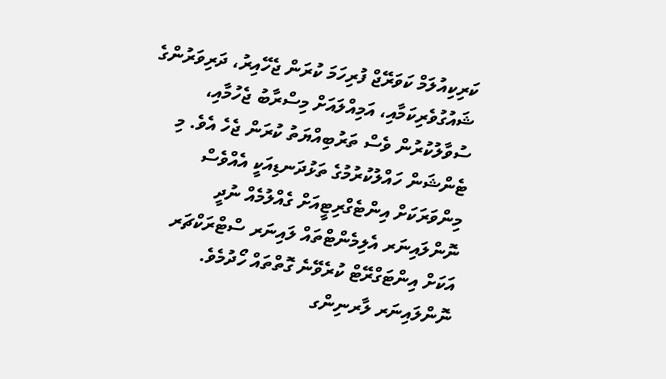ކަރިކިއުލަމް ކަވަރޭޖް ފުރިހަމަ ކުރަން ޖެހޭއިރު، ދަރިވަރުންގެ ޝައުގުވެރިކަމާއި، އަމިއްލައަށް މިސްރާބު ޖެހުމާއި، ސުވާލުކުރުން ވެސް ތަރުބިއްޔަތު ކުރަން ޖެހެ އެވެ. މި ޓެންޝަން ހައްލުކުރުމުގެ ތަޅުދަނޑިއަކީ އެއްވެސް މިންވަރަކަށް އިންޓެގްރިޓީއަށް ގެއްލުމެއް ނުދީ ނޮންލައިނަރ އެލިމެންޓްތައް ލައިނަރ ސްޓްރަކްޗަރ އަކަށް އިންޓަގްރޭޓް ކުރެވޭނެ ގޮތްތައް ހޯދުމެވެ.
ނޮންލައިނަރ ލާރނިންގ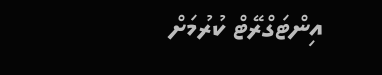އިންޓަގްރޭޓް ކުރުމަށް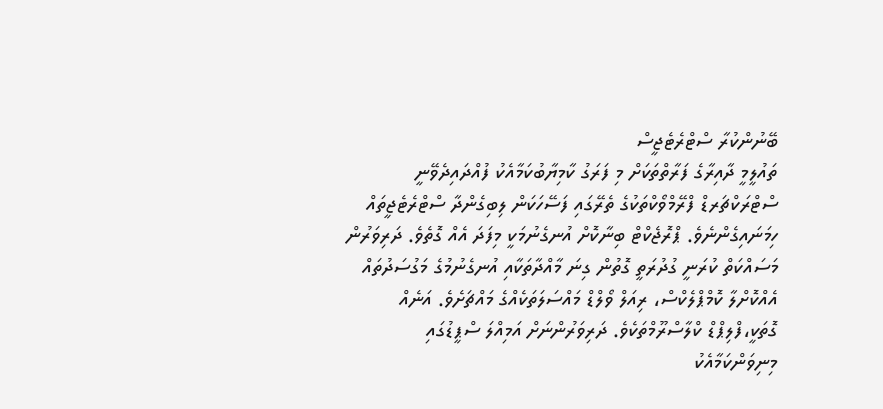ބޭނުންކުރާ ސްޓްރެޓެޖީސް
ތައުލީމީ ދާއިރާގެ ފަރާތްތަކަށް މި ފަރަގު ކާމިޔާބުކަމާއެކު ފުއްދައިދެވޭނީ ސްޓްރަކްޗަރޑް ފްރޭމްވޯކްތަކުގެ ތެރޭގައި ފަސޭހަކަން ލިބިގެންދާ ސްޓްރެޓެޖީތައް ހިމަނައިގެންނެވެ. ޕްރޮޖެކްޓް ބިނާކޮށް އުނގެނުމަކީ މިފަދަ އެއް ގޮތެވެ. ދަރިވަރުން މަސައްކަތް ކުރަނީ ގުދުރަތީ ގޮތުން ގިނަ މާއްދާތަކާއި އުނގެނުމުގެ މަގުސަދުތައް އެއްކޮށްލާ ކޮމްޕްލެކްސް، ރިއަލް ވޯލްޑް މައްސަލަތަކެއްގެ މައްޗަށެވެ. އަނެއް ގޮތަކީ،ފްލިޕްޑް ކްލާސްރޫމްތަކެވެ. ދަރިވަރުންނަށް އަމިއްލަ ސްޕީޑުގައި މިނިވަންކަމާއެކު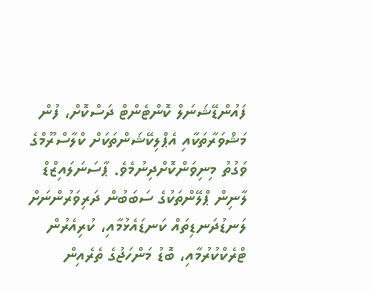ފައުންޑޭޝަނަލް ކޮންޓެންޓް ދަސްކޮށް، ފުން މަޝްވަރާތަކާއި އެޕްލިކޭޝަންތަކަށް ކްލާސްރޫމްގެ ވަގުތު މިނިވަންކޮށްދިނުމެވެ. ޕާސަނަލައިޒްޑް ލާނިން ޕްލޭންތަކުގެ ސަބަބުން ދަރިވަރުންނަށް ލަނޑުދަނޑިތައް ކަނޑައެޅުމާއި، ކުރިއެރުން ޓްރެކްކުރުމާއި، ބޮޑު މަންހަޖުގެ ތެރެއިން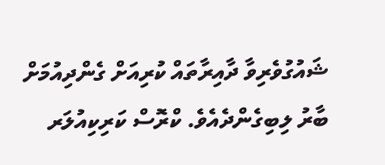ޝައުގުވެރިވާ ދާއިރާތައް ކުރިއަށް ގެންދިއުމަށް ބާރު ލިބިގެންދެއެވެ. ކްރޮސް ކަރިކިއުލަރ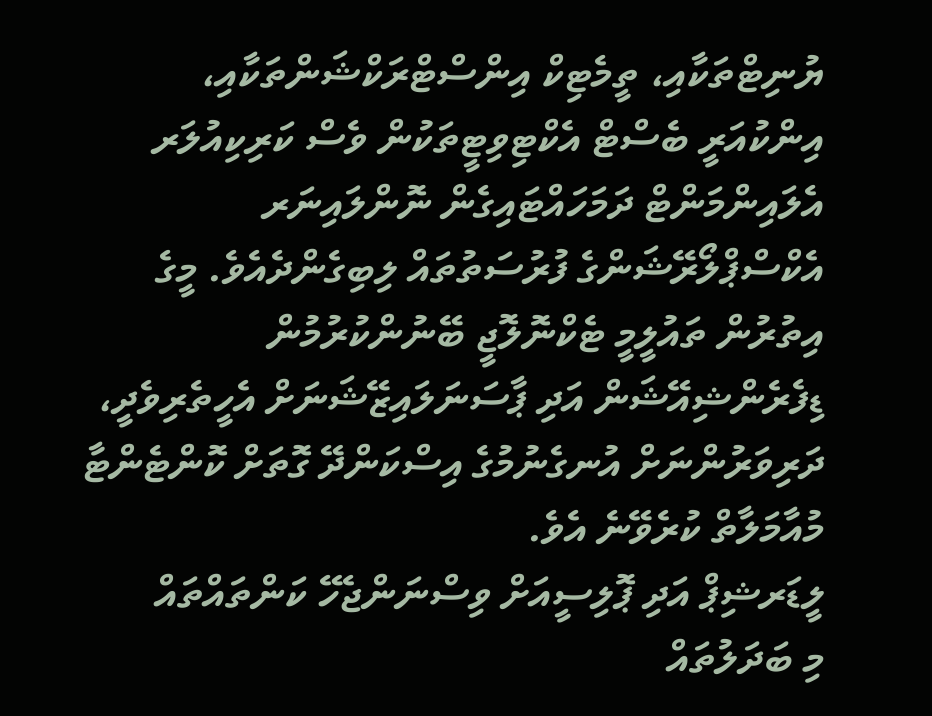ޔުނިޓްތަކާއި، ތީމެޓިކް އިންސްޓްރަކްޝަންތަކާއި، އިންކުއަރީ ބެސްޓް އެކްޓިވިޓީތަކުން ވެސް ކަރިކިއުލަރ އެލައިންމަންޓް ދަމަހައްޓައިގެން ނޮންލައިނަރ އެކްސްޕްލޯރޭޝަންގެ ފުރުސަތުތައް ލިބިގެންދެއެވެ. މީގެ އިތުރުން ތައުލީމީ ޓެކްނޮލޮޖީ ބޭނުންކުރުމުން ޑިފެރެންޝިއޭޝަން އަދި ޕާސަނަލައިޒޭޝަނަށް އެހީތެރިވެދީ، ދަރިވަރުންނަށް އުނގެނުމުގެ އިސްކަންދޭ ގޮތަށް ކޮންޓެންޓާ މުއާމަލާތް ކުރެވޭނެ އެވެ.
ލީޑަރޝިޕް އަދި ޕޮލިސީއަށް ވިސްނަންޖެހޭ ކަންތައްތައް
މި ބަދަލުތައް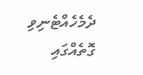ދެމެހެއްޓެނިވި ގޮތެއްގައި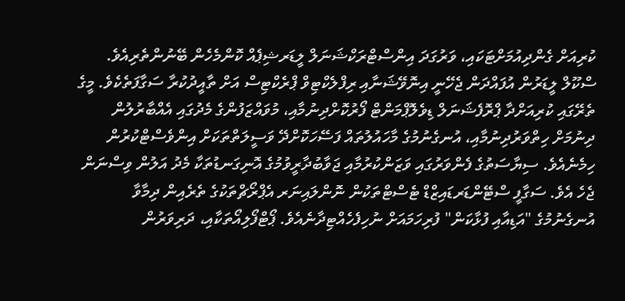ކުރިއަށް ގެންދިއުމަށްޓަކައި، ވަރުގަދަ އިންސްޓްރަކްޝަނަލް ލީޑަރޝިޕެއް ކޮންމެހެން ބޭނުންތެރިއެވެ. ސްކޫލް ލީޑަރުން އުފައްދަން ޖެހޭނީ އިނޮވޭޝަނާއި ރިފްލެކްޓިވް ޕްރެކްޓިސް އަށް ތާއީދުކުރާ ސަގާފަތެކެވެ. މީގެ ތެރޭގައި ކުރިއަށްދާ ޕްރޮފެޝަނަލް ޑިވެލޮޕްމަންޓް ފޯރުކޮށްދިނުމާއި، މުވައްޒަފުންގެ މެދުގައި އެއްބާރުލުން ދިނުމަށް ހިތްވަރުދިނުމާއި، އުނގެނުމުގެ މާހައުލުތައް ފަސޭހަކޮށްދޭ ވަސީލަތްތަކަށް އިންވެސްޓްކުރުން ހިމެނެއެވެ. ސިޔާސަތުގެ ފެންވަރުގައި ވަޒަންކުރުމާއި ޖަވާބުދާރީވުމުގެ އޮނިގަނޑުތަކާ މެދު އަލުން ވިސްނަން ޖެހެ އެވެ. ސަގާފީ ސްޓޭންޑަރޑައިޒްޑް ޓެސްޓްތަކުން ނޮންލައިނަރ އެޕްރޯޗްތަކުގެ ތެރެއިން ދިމާވާ އުނގެނުމުގެ "އަޑިއާއި ފުޅާކަން" ފުރިހަމައަށް ނުހިފެހެއްޓިދާނެއެވެ. ޕޯޓްފޯލިއޯތަކާއި، ދަރިވަރުން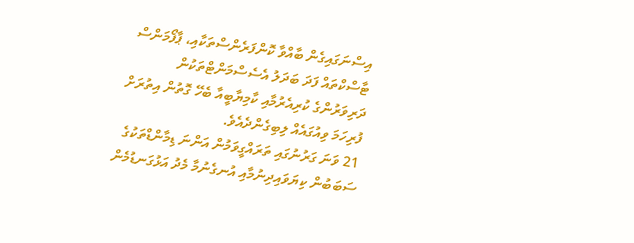އިސްނަގައިގެން ބާއްވާ ކޮންފަރެންސްތަކާއި، ޕާފޯމަންސް ޓާސްކްތައް ފަދަ ބަދަލު އެސެސްމަންޓްތަކުން ދަރިވަރުންގެ ކުރިއެރުމާއި ކާމިޔާބީއާ ބެހޭ ގޮތުން އިތުރަށް ފުރިހަމަ ވިއުގައެއް ލިބިގެންދެއެވެ.
21 ވަނަ ގަރުނުގައި ތަރައްގީވަމުން އަންނަ ޑިމާންޑްތަކުގެ ސަބަބުން ކިޔަވައިދިނުމާއި އުނގެނުމާ މެދު އަޅުގަނޑުމެން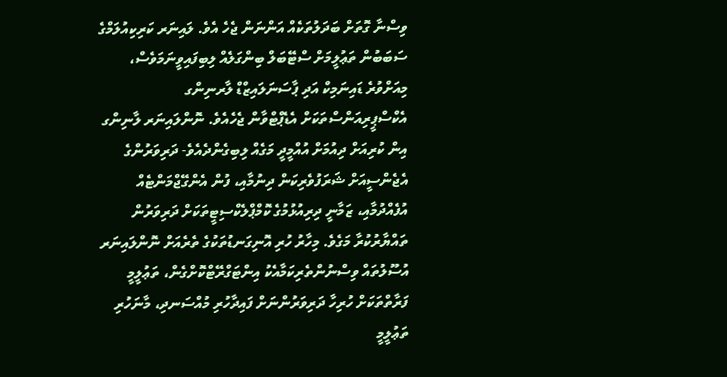ވިސްނާ ގޮތަށް ބަދަލުތަކެއް އަންނަން ޖެހެ އެވެ. ލައިނަރ ކަރިކިއުލަމްގެ ސަބަބުން ތަޢުލީމަށް ސްޓޭބަލް ބިންގަލެއް ލިބިފައިވީނަމަވެސް، މިއަށްވުރެ ޑައިނަމިކް އަދި ޕާސަނަލައިޒްޑް ލާރނިންގ އެކްސްޕީރިއަންސްތަކަށް އެޑެޕްޓްވާން ޖެހެއެވެ. ނޮންލައިނަރ ލާނިންގ އިން ކުރިއަށް ދިއުމަށް އުއްމީދީ މަގެއް ލިބިގެންދެއެވެ- ދަރިވަރުންގެ އެޖެންސީއަށް ޝަރަފުވެރިކަން ދިނުމާއި، ފުން އެންގޭޖްމަންޓެއް އުފެއްދުމާއި، ޒަމާނީ ދިރިއުޅުމުގެ ކޮމްޕްލެކްސިޓީތަކަށް ދަރިވަރުން ތައްޔާރުކުރާ މަގެވެ. މިހާރު ހުރި އޮނިގަނޑުތަކުގެ ތެރެއަށް ނޮންލައިނަރ އުސޫލުތައް ވިސްނުންތެރިކަމާއެކު އިންޓަގްރޭޓްކޮށްގެން، ތަޢުލީމީ ފަރާތްތަކަށް ހުރިހާ ދަރިވަރުންނަށް ފައިދާހުރި މުއްސަނދި، މާނަހުރި ތަޢުލީމީ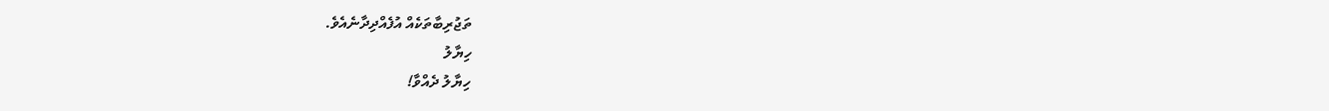ތަޖުރިބާތަކެއް އުފެއްދިދާނެއެވެ.
ހިޔާލު
ހިޔާލު ދެއްވާ!